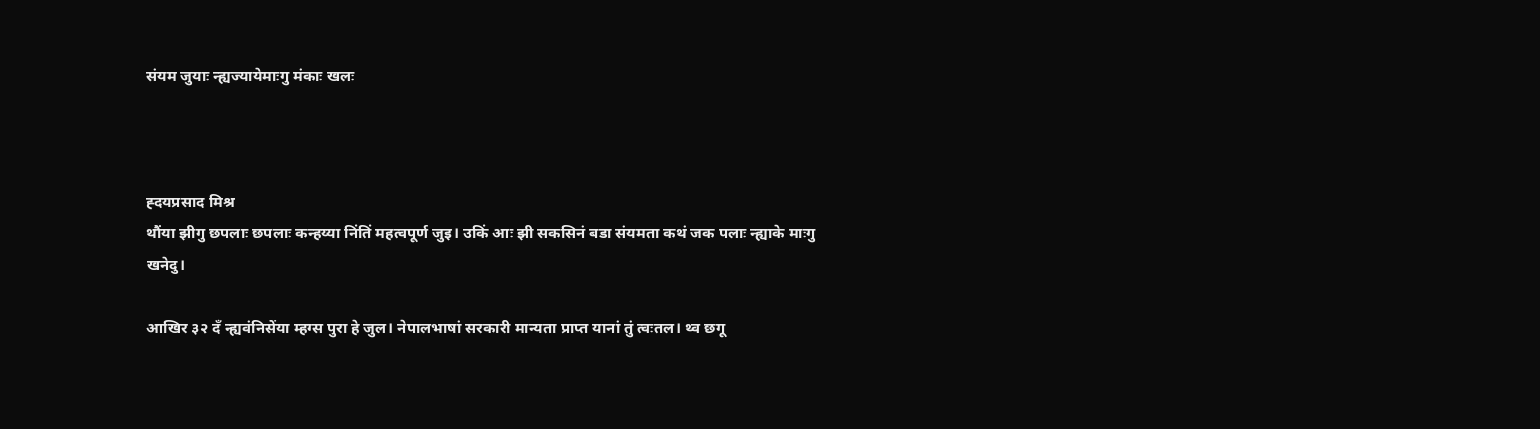संयम जुयाः न्ह्यज्यायेमाःगु मंकाः खलः



ह्दयप्रसाद मिश्र
थौंया झीगु छपलाः छपलाः कन्हय्या निंतिं महत्वपूर्ण जुइ। उकिं आः झी सकसिनं बडा संयमता कथं जक पलाः न्ह्याके माःगु खनेदु।

आखिर ३२ दँ न्ह्यवंनिसेंया म्हग्स पुरा हे जुल। नेपालभाषां सरकारी मान्यता प्राप्त यानां तुं त्वःतल। थ्व छगू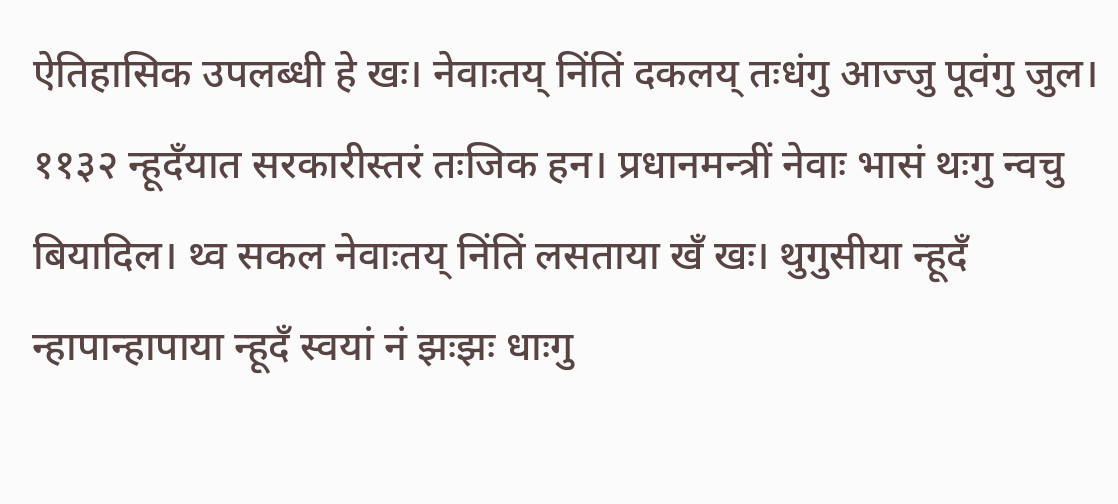ऐतिहासिक उपलब्धी हे खः। नेवाःतय् निंतिं दकलय् तःधंगु आज्जु पूवंगु जुल। ११३२ न्हूदँयात सरकारीस्तरं तःजिक हन। प्रधानमन्त्रीं नेवाः भासं थःगु न्वचु बियादिल। थ्व सकल नेवाःतय् निंतिं लसताया खँ खः। थुगुसीया न्हूदँ न्हापान्हापाया न्हूदँ स्वयां नं झःझः धाःगु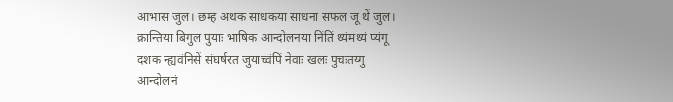आभास जुल। छम्ह अथक साधकया साधना सफल जू थें जुल। क्रान्तिया बिगुल पुयाः भाषिक आन्दोलनया निंतिं थ्यंमथ्यं प्यंगू दशक न्ह्यवंनिसें संघर्षरत जुयाच्वंपिं नेवाः खलः पुचःतय्गु आन्दोलनं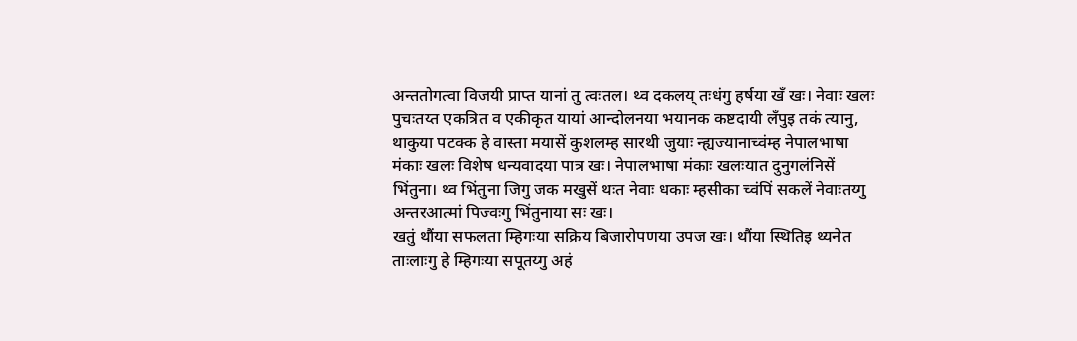अन्ततोगत्वा विजयी प्राप्त यानां तु त्वःतल। थ्व दकलय् तःधंगु हर्षया खँ खः। नेवाः खलः पुचःतय्त एकत्रित व एकीकृत यायां आन्दोलनया भयानक कष्टदायी लँपुइ तकं त्यानु, थाकुया पटक्क हे वास्ता मयासें कुशलम्ह सारथी जुयाः न्ह्यज्यानाच्वंम्ह नेपालभाषा मंकाः खलः विशेष धन्यवादया पात्र खः। नेपालभाषा मंकाः खलःयात दुनुगलंनिसें भिंतुना। थ्व भिंतुना जिगु जक मखुसें थःत नेवाः धकाः म्हसीका च्वंपिं सकलें नेवाःतय्गु अन्तरआत्मां पिज्वःगु भिंतुनाया सः खः।
खतुं थौंया सफलता म्हिगःया सक्रिय बिजारोपणया उपज खः। थौंया स्थितिइ थ्यनेत ताःलाःगु हे म्हिगःया सपूतय्गु अहं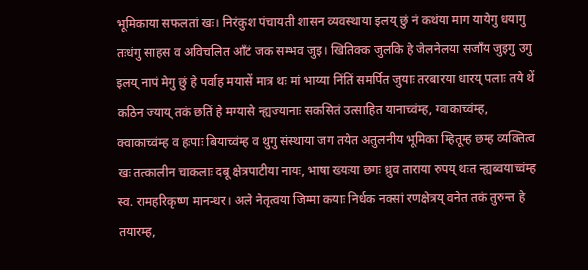भूमिकाया सफलतां खः। निरंकुश पंचायती शासन व्यवस्थाया इलय् छुं नं कथंया माग यायेगु धयागु तःधंगु साहस व अविचलित आँटं जक सम्भव जुइ। खितिक्क जुलकि हे जेलनेलया सजाँय जुइगु उगु इलय् नापं मेगु छुं हे पर्वाह मयासें मात्र थः मां भाय्या निंतिं समर्पित जुयाः तरबारया धारय् पलाः तये थें कठिन ज्याय् तकं छतिं हे मग्यासे न्ह्यज्यानाः सकसितं उत्साहित यानाच्वंम्ह, ग्वाकाच्वंम्ह, क्वाकाच्वंम्ह व हःपाः बियाच्वंम्ह व थुगु संस्थाया जग तयेत अतुलनीय भूमिका म्हितूम्ह छम्ह व्यक्तित्व खः तत्कालीन चाकलाः दबू क्षेत्रपाटीया नायः, भाषा ख्यःया छगः ध्रुव ताराया रुपय् थःत न्ह्यब्वयाच्वंम्ह स्व. रामहरिकृष्ण मानन्धर। अले नेतृत्वया जिम्मा कयाः निर्धक नक्सां रणक्षेत्रय् वनेत तकं तुरुन्त हे तयारम्ह,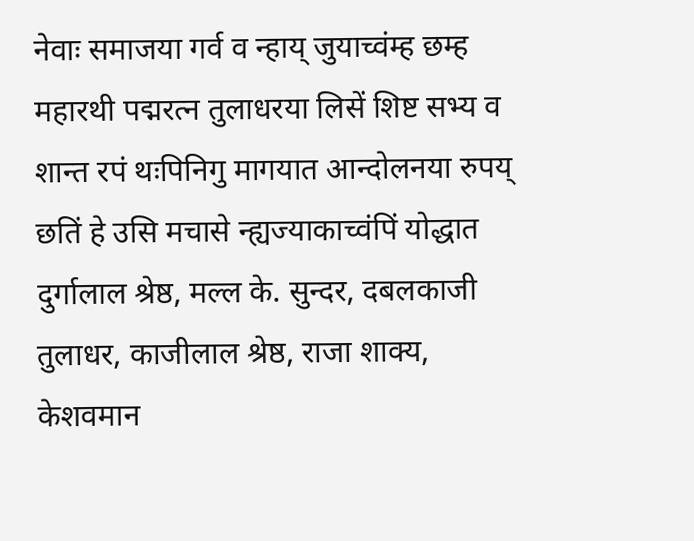नेवाः समाजया गर्व व न्हाय् जुयाच्वंम्ह छम्ह महारथी पद्मरत्न तुलाधरया लिसें शिष्ट सभ्य व शान्त रपं थःपिनिगु मागयात आन्दोलनया रुपय् छतिं हे उसि मचासे न्ह्यज्याकाच्वंपिं योद्धात दुर्गालाल श्रेष्ठ, मल्ल के. सुन्दर, दबलकाजी तुलाधर, काजीलाल श्रेष्ठ, राजा शाक्य, केशवमान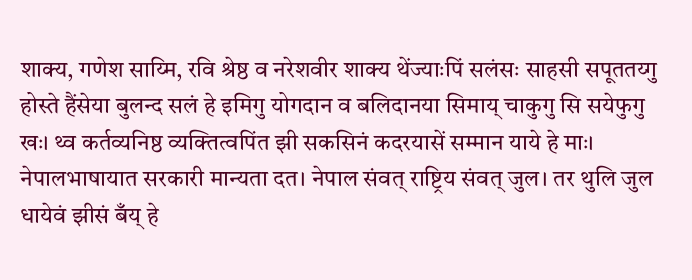शाक्य, गणेश साय्मि, रवि श्रेष्ठ व नरेशवीर शाक्य थेंज्याःपिं सलंसः साहसी सपूततय्गु होस्ते हैंसेया बुलन्द सलं हे इमिगु योगदान व बलिदानया सिमाय् चाकुगु सि सयेफुगु खः। थ्व कर्तव्यनिष्ठ व्यक्तित्वपिंत झी सकसिनं कदरयासें सम्मान याये हे माः।
नेपालभाषायात सरकारी मान्यता दत। नेपाल संवत् राष्ट्रिय संवत् जुल। तर थुलि जुल धायेवं झीसं बँय् हे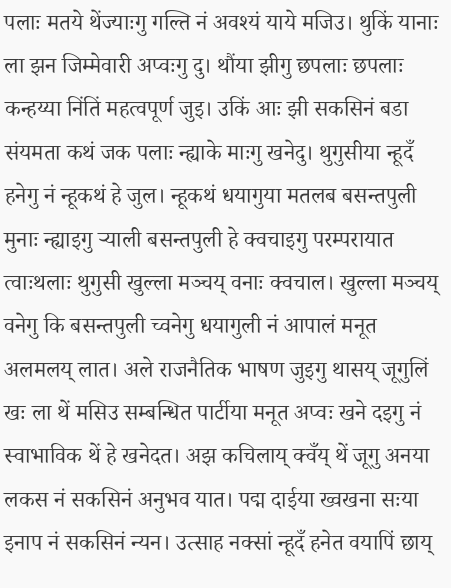पलाः मतये थेंज्याःगु गल्ति नं अवश्यं याये मजिउ। थुकिं यानाः ला झन जिम्मेवारी अप्वःगु दु। थौंया झीगु छपलाः छपलाः कन्हय्या निंतिं महत्वपूर्ण जुइ। उकिं आः झी सकसिनं बडा संयमता कथं जक पलाः न्ह्याके माःगु खनेदु। थुगुसीया न्हूदँ हनेगु नं न्हूकथं हे जुल। न्हूकथं धयागुया मतलब बसन्तपुली मुनाः न्ह्याइगु र्‍याली बसन्तपुली हे क्वचाइगु परम्परायात त्वाःथलाः थुगुसी खुल्ला मञ्चय् वनाः क्वचाल। खुल्ला मञ्चय् वनेगु कि बसन्तपुली च्वनेगु धयागुली नं आपालं मनूत अलमलय् लात। अले राजनैतिक भाषण जुइगु थासय् जूगुलिं खः ला थें मसिउ सम्बन्धित पार्टीया मनूत अप्वः खने दइगु नं स्वाभाविक थें हे खनेदत। अझ कचिलाय् क्वँय् थें जूगु अनया लकस नं सकसिनं अनुभव यात। पद्म दाईया ख्वखना सःया इनाप नं सकसिनं न्यन। उत्साह नक्सां न्हूदँ हनेत वयापिं छाय्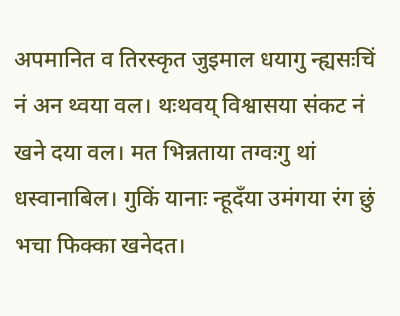अपमानित व तिरस्कृत जुइमाल धयागु न्ह्यसःचिं नं अन थ्वया वल। थःथवय् विश्वासया संकट नं खने दया वल। मत भिन्नताया तग्वःगु थां धस्वानाबिल। गुकिं यानाः न्हूदँया उमंगया रंग छुं भचा फिक्का खनेदत।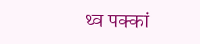थ्व पक्कां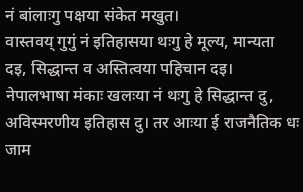नं बांलाःगु पक्षया संकेत मखुत।
वास्तवय् गुगुं नं इतिहासया थःगु हे मूल्य, मान्यता दइ, सिद्धान्त व अस्तित्वया पहिचान दइ। नेपालभाषा मंकाः खलःया नं थःगु हे सिद्धान्त दु, अविस्मरणीय इतिहास दु। तर आःया ई राजनैतिक धः जाम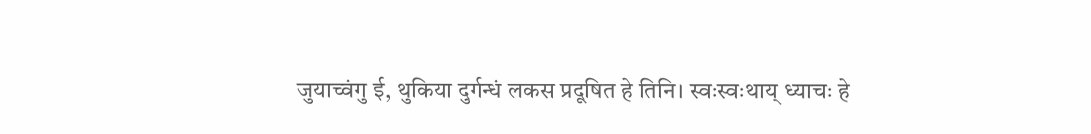जुयाच्वंगु ई, थुकिया दुर्गन्धं लकस प्रदूषित हे तिनि। स्वःस्वःथाय् ध्याचः हे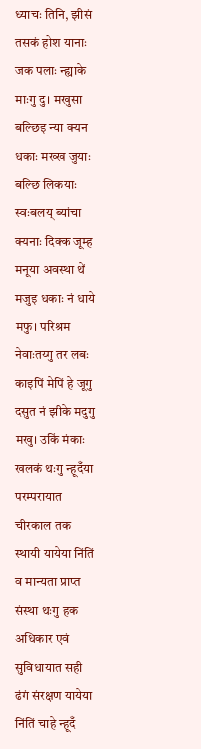ध्याचः तिनि, झीसं तसकं होश यानाः जक पलाः न्ह्याके माःगु दु। मखुसा बल्छिइ न्या क्यन धकाः मख्ख जुयाः बल्छि लिकयाः स्वःबलय् ब्यांचा क्यनाः दिक्क जूम्ह मनूया अवस्था थें मजुइ धकाः नं धाये मफु। परिश्रम नेवाःतय्गु तर लबः काइपिं मेपिं हे जूगु दसुत नं झीके मदुगु मखु। उकिं मंकाः खलकं थःगु न्हूदँया परम्परायात चीरकाल तक स्थायी यायेया निंतिं व मान्यता प्राप्त संस्था थःगु हक अधिकार एवं सुविधायात सही ढंगं संरक्षण यायेया निंतिं चाहे न्हूदँ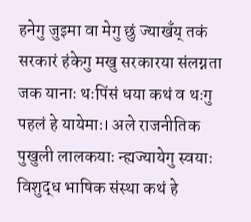हनेगु जुइमा वा मेगु छुं ज्याखँय् तकं सरकारं हंकेगु मखु सरकारया संलग्नता जक यानाः थःपिंसं धया कथं व थःगु पहलं हे यायेमाः। अले राजनीतिक पुखुली लालकयाः न्ह्यज्यायेगु स्वयाः विशुद्ध भाषिक संस्था कथं हे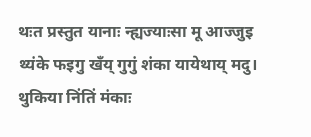थःत प्रस्तुत यानाः न्ह्यज्याःसा मू आज्जुइ थ्यंके फइगु खँय् गुगुं शंका यायेथाय् मदु। थुकिया निंतिं मंकाः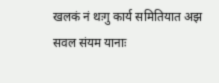खलकं नं थःगु कार्य समितियात अझ सवल संयम यानाः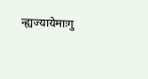न्ह्यज्यायेमाःगु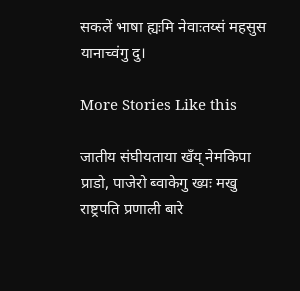सकलें भाषा ह्यःमि नेवाःतय्सं महसुस यानाच्वंगु दु।

More Stories Like this

जातीय संघीयताया खँय् नेमकिपा
प्राडो, पाजेरो ब्वाकेगु ख्यः मखु
राष्ट्रपति प्रणाली बारे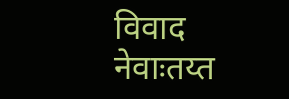विवाद
नेवाःतय्त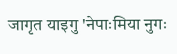जागृत याइगु 'नेपाःमिया नुगः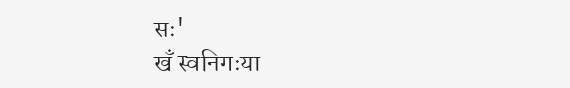सः'
खँ स्वनिगःया